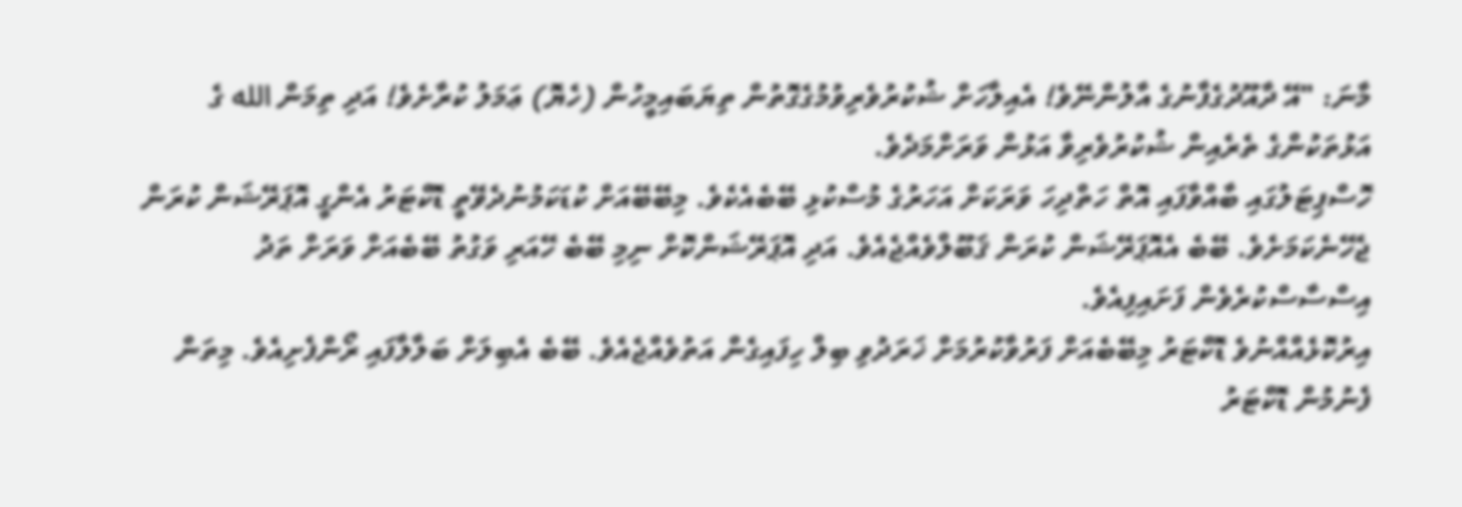މާނަ: "އޭ ދާއޫދުގެފާނުގެ އާލުންނޭވެ! އެއިލާހަށް ޝުކުރުވެރިވުމުގެގޮތުން ތިޔަބައިމީހުން (ހެޔޮ) ޢަމަލު ކުރާށެވެ! އަދި ތިމަން الله ގެ އަޅުތަކުންގެ ތެރެއިން ޝުކުރުވެރިވާ އަޅުން ވަރަށްމަދެވެ.
ހޮސްޕިޓަލުގައި ބާއްވާފައި އޮތް ހަތްދިހަ ވަރަކަށް އަހަރުގެ މުސްކުޅި ބޭބެއެކެވެ. މިބޭބޭއަށް ކުޑަކަމުނުދެވޭތީ ޑޮކްޓަރު އެންގީ އޮޕަރޭޝަން ކުރަން ޖެހޭނެކަމަށެވެ. ބޭބެ އެއޮޕަރޭޝަން ކުރަން ޤަބޫލްވެއްޖެއެވެ. އަދި އޮޕަރޭޝަންކޮށް ނިމި ބޭބެ ހޭއަރި ވަގުތު ބޭބެއަށް ވަރަށް ތަދު އިސްސާސްކުރެވެން ފަށައިފިއެވެ.
އިރުކޮޅެއްއްނުވެ ޑޮކްޓަރު މިބޭބެއަށް ފަރުވާކުރުމަށް ޚަރަދުވި ބިލް ހިފައިގެން އަތުވެއްޖެއެވެ. ބޭބެ އެބިލަށް ބަލާލާފައި ރޯންފެށިއެވެ. މިތަން ފެނުމުން ޑޮކްޓަރު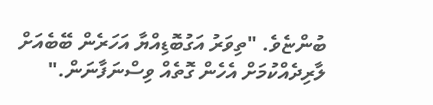ބުންޏެވެ. "ތިވަރު އަގުބޮޑިއްޔާ އަހަރެން ބޭބެއަށް ލާރިދެއްކުމަށް އެހެން ގޮތެއް ވިސްނަފާނަން."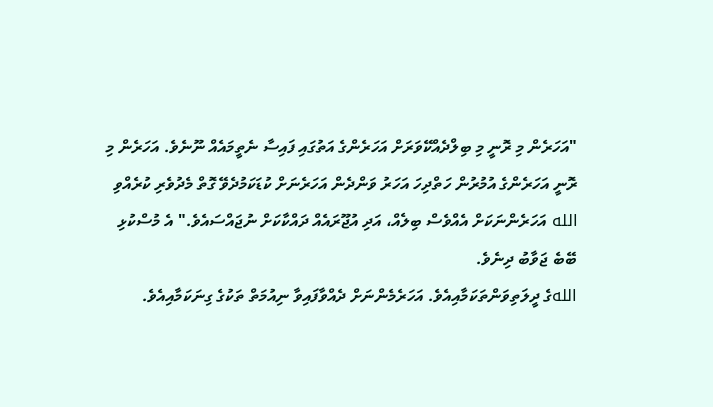"އަހަރެން މި ރޮނީ މި ބިލްދެއްކޭވަރަށް އަހަރެންގެ އަތުގައި ފައިސާ ނެތީމައެއް ނޫނެވެ. އަހަރެން މި ރޮނީ އަހަރެންގެ އުމުރުން ހަތްދިހަ އަހަރު ވަންދެން އަހަރެނަށް ކުޑަކަމުދެވޭ ގޮތް މެދުވެރި ކުރެއްވި الله އަހަރެންނަކަށް އެއްވެސް ބިލެއް، އަދި އުޖޫރައެއް ދައްކާކަށް ނުޖައްސައެވެ." އެ މުސްކުޅި ބޭބެ ޖަވާބު ދިނެވެ.
اللهގެ ދީލަތިވަންތަކަމާއިއެވެ. އަހަރެމެންނަށް ދެއްވާފައިވާ ނިއުމަތް ތަކުގެ ގިނަކަމާއިއެވެ.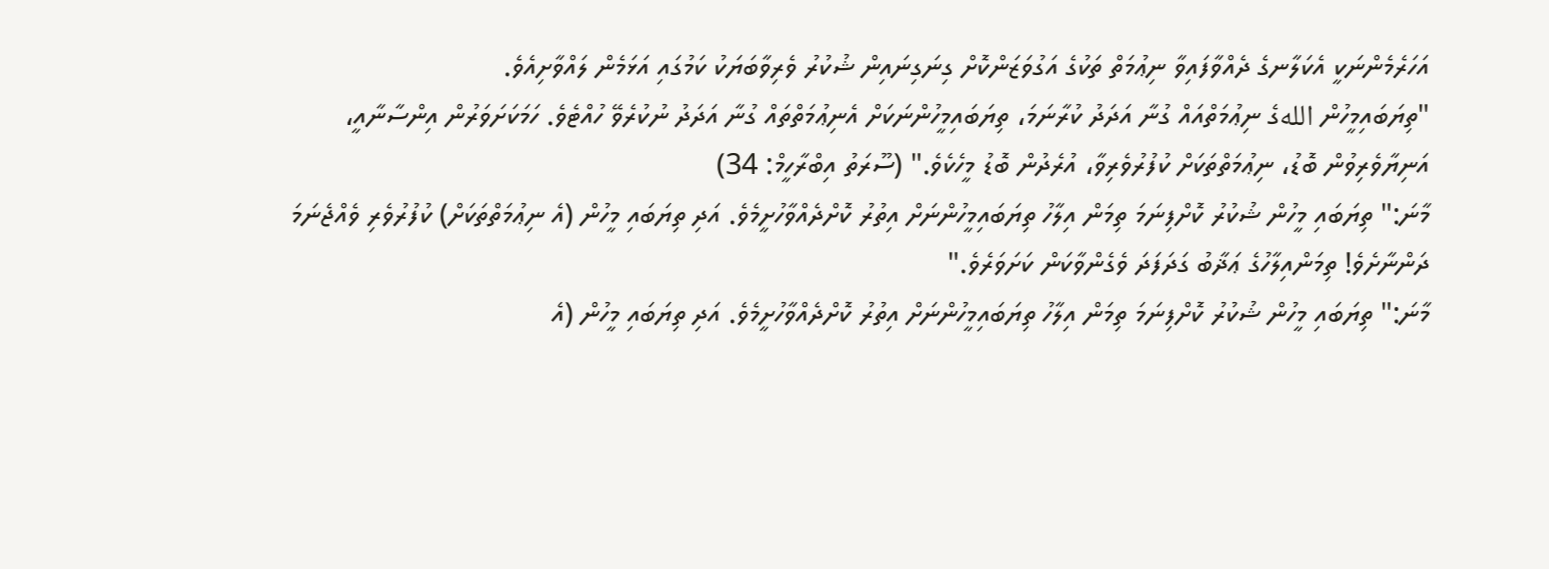އަހަރެމެންނަކީ އެކަލާނގެ ދެއްވާފައިވާ ނިޢުމަތް ތަކުގެ އަގުވަޒަންކޮށް ގިނަގިނައިން ޝުކުރު ވެރިވާބަޔަކު ކަމުގައި އަޅަމެން ލައްވާށިއެވެ.
"ތިޔަބައިމީހުން اللهގެ ނިޢުމަތްއައް ގުނާ އަދަދު ކުރާނަމަ، ތިޔަބައިމީހުންނަކަށް އެނިޢުމަތްތައް ގުނާ އަދަދު ނުކުރެވޭ ހުއްޓެވެ. ހަމަކަށަވަރުން އިންސާނާއީ، އަނިޔާވެރިވުން ބޮޑު، ނިޢުމަތްތަކަށް ކުފުރުވެރިވާ، އުރެދުން ބޮޑު މީހެކެވެ." (ސޫރަތު އިބްރާހީމް: 34)
މާނަ:" ތިޔަބައި މީހުން ޝުކުރު ކޮށްފިނަމަ ތިމަން އިލާހު ތިޔަބައިމީހުންނަށް އިތުރު ކޮށްދެއްވާހުށީމެވެ. އަދި ތިޔަބައި މީހުން (އެ ނިޢުމަތްތަކަށް) ކުފުރުވެރި ވެއްޖެނަމަ ދަންނާށެވެ! ތިމަންއިލާހުގެ ޢަޛާބު ގަދަފަދަ ވެގެންވާކަން ކަށަވަރެވެ."
މާނަ:" ތިޔަބައި މީހުން ޝުކުރު ކޮށްފިނަމަ ތިމަން އިލާހު ތިޔަބައިމީހުންނަށް އިތުރު ކޮށްދެއްވާހުށީމެވެ. އަދި ތިޔަބައި މީހުން (އެ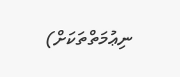ނިޢުމަތްތަކަށް)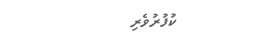ކުފުރުވެރި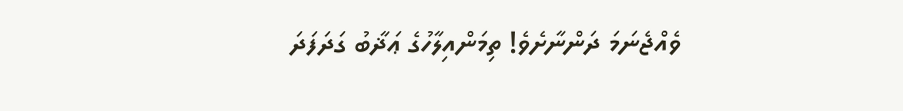ވެއްޖެނަމަ ދަންނާށެވެ! ތިމަންއިލާހުގެ ޢަޛާބު ގަދަފަދަ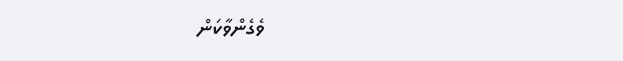ވެގެންވާކަން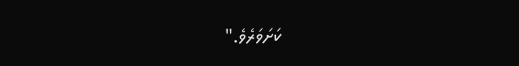ކަށަވަރެވެ."